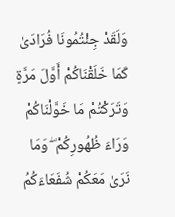وَلَقَدْ جِئْتُمُونَا فُرَادَىٰ كَمَا خَلَقْنَاكُمْ أَوَّلَ مَرَّةٍ وَتَرَكْتُمْ مَا خَوَّلْنَاكُمْ وَرَاءَ ظُهُورِكُمْ ۖ وَمَا نَرَىٰ مَعَكُمْ شُفَعَاءَكُمُ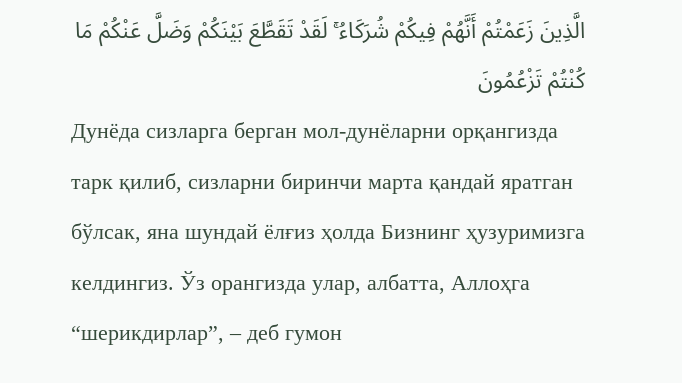الَّذِينَ زَعَمْتُمْ أَنَّهُمْ فِيكُمْ شُرَكَاءُ ۚ لَقَدْ تَقَطَّعَ بَيْنَكُمْ وَضَلَّ عَنْكُمْ مَا كُنْتُمْ تَزْعُمُونَ
Дунёда сизларга берган мол-дунёларни орқангизда тарк қилиб, сизларни биринчи марта қандай яратган бўлсак, яна шундай ёлғиз ҳолда Бизнинг ҳузуримизга келдингиз. Ўз орангизда улар, албатта, Аллоҳга “шерикдирлар”, – деб гумон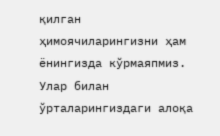қилган ҳимоячиларингизни ҳам ёнингизда кўрмаяпмиз. Улар билан ўрталарингиздаги алоқа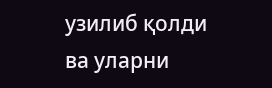узилиб қолди ва уларни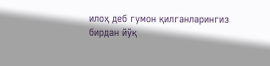илоҳ деб гумон қилганларингиз бирдан йўқ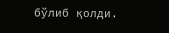бўлиб қолди.